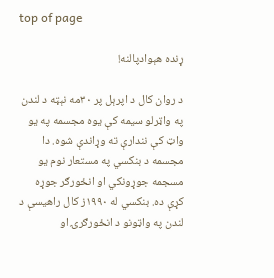top of page

ړنده هېوادپالنه!

د روان کال د اپرېل پر ۳۰مه نېټه د لندن په واټرلو سيمه کې يوه مجسمه په يو واټ کې نندارې ته وړاندې شوه. دا مجسمه د بنکسي په مستعار نوم يو مسجمه جوړونکي او انځورګر جوړه کړې ده. بنکسي له ۱۹۹۰ز کال راهيسې د لندن په واټونو د انځورګرۍ او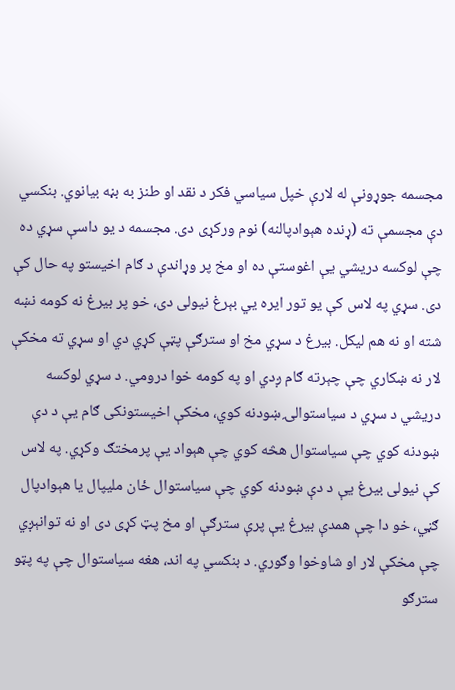مجسمه جوړونې له لارې خپل سياسي فکر د نقد او طنز به بڼه بيانوي. بنکسي دې مجسمې ته (ړنده هېوادپالنه) نوم ورکړی دی. مجسمه د يو داسې سړي ده چې لوکسه دريشي یې اغوستې ده او مخ پر وړاندې د ګام اخيستو په حال کې دی. سړي په لاس کې يو تور ايره يي بېرغ نيولی دی، خو پر بيرغ نه کومه نښه شته او نه هم ليکل. بيرغ د سړي مخ او سترګې پټې کړي دي او سړي ته مخکې لار نه ښکاري چې چېرته ګام ږدي او په کومه خوا درومي. د سړي لوکسه دريشي د سړي د سياستوالۍ ښودنه کوي، مخکې اخيستونکی ګام یې د دې ښودنه کوي چې سياستوال هڅه کوي چې هېواد یې پرمختګ وکړي. په لاس کې نيولی بيرغ یې د دې ښودنه کوي چې سياستوال ځان مليپال يا هېوادپال ګڼي، خو دا چې همدې بيرغ یې پرې سترګې او مخ پټ کړی دی او نه توانېږي چې مخکې لار او شاوخوا وګوري. د بنکسي په اند، هغه سياستوال چې په پټو سترګو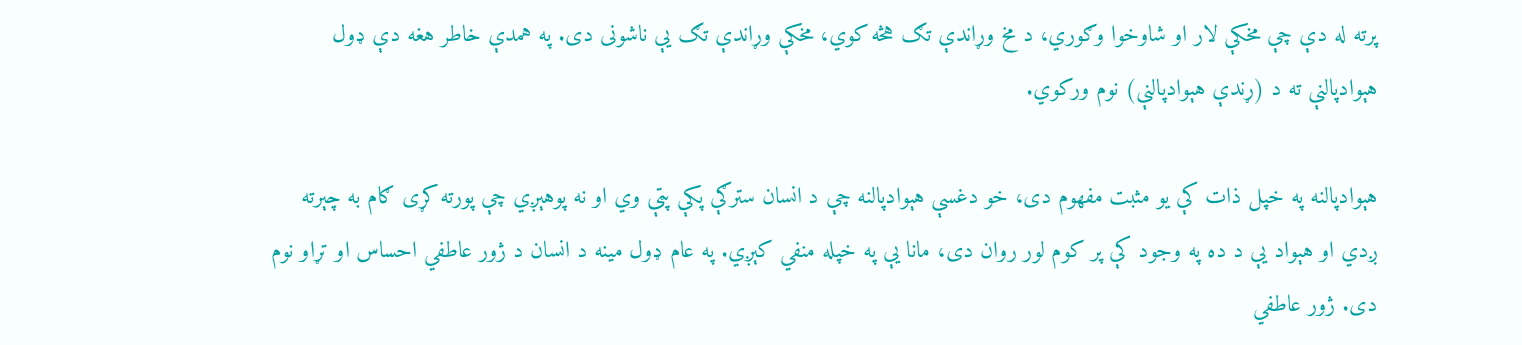پرته له دې چې مخکې لار او شاوخوا وګوري، د مخ وړاندې تګ هڅه کوي، مخکې وړاندې تګ یې ناشونی دی. په همدې خاطر هغه دې ډول هېوادپالنې ته د (ړندې هېوادپالنې) نوم ورکوي.

هېوادپالنه په خپل ذات کې يو مثبت مفهوم دی، خو دغسې هېوادپالنه چې د انسان سترګې پکې پټې وي او نه پوهېږي چې پورته کړی ګام به چېرته ږدي او هېواد یې د ده په وجود کې پر کوم لور روان دی، مانا یې په خپله منفي کېږي. په عام ډول مينه د انسان د ژور عاطفي احساس او تړاو نوم دی. ژور عاطفي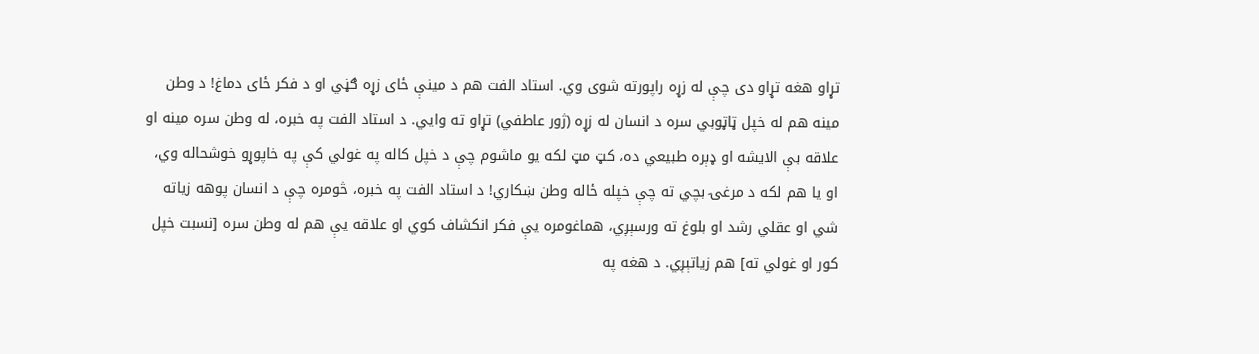تړاو هغه تړاو دی چې له زړه راپورته شوی وي. استاد الفت هم د مینې ځای زړه ګڼي او د فکر ځای دماغ! د وطن مينه هم له خپل ټاټوبي سره د انسان له زړه (ژور عاطفي) تړاو ته وايي. د استاد الفت په خبره، له وطن سره مينه او علاقه بې الايشه او ډېره طبيعي ده، کټ مټ لکه يو ماشوم چې د خپل کاله په غولي کې په خاپوړو خوشحاله وي، او يا هم لکه د مرغۍ بچي ته چې خپله ځاله وطن ښکاري! د استاد الفت په خبره، څومره چې د انسان پوهه زیاته شي او عقلي رشد او بلوغ ته ورسېږي، هماغومره یې فکر انکشاف کوي او علاقه یې هم له وطن سره [نسبت خپل کور او غولي ته] هم زياتېږي. د هغه په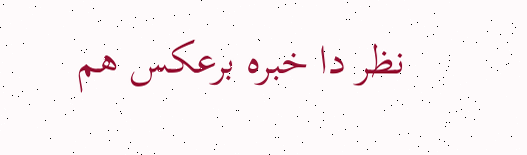نظر دا خبره برعکس هم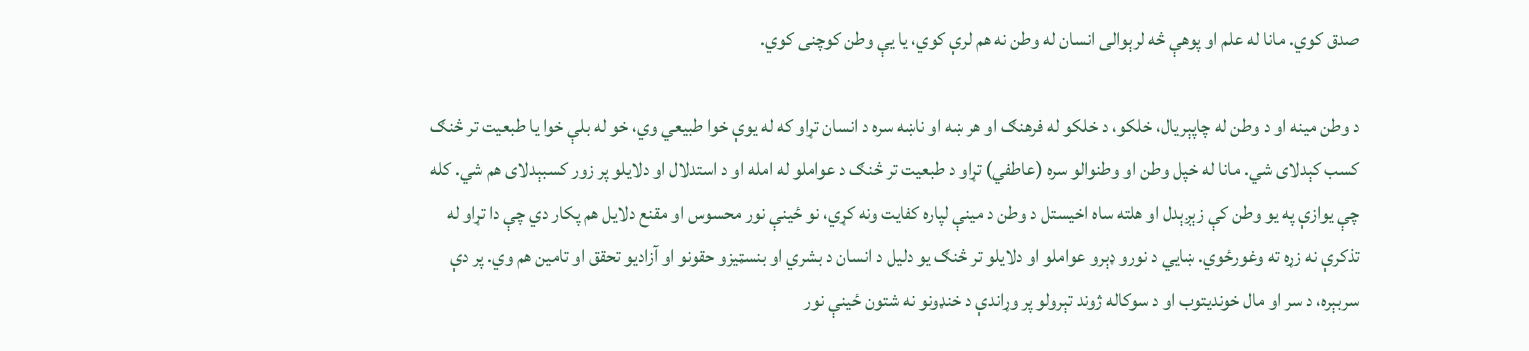صدق کوي. مانا له علم او پوهې څه لرېوالی انسان له وطن نه هم لرې کوي، يا یې وطن کوچنی کوي.

د وطن مينه او د وطن له چاپېریال،‌ خلکو، د خلکو له فرهنګ او هر ښه او ناښه سره د انسان تړاو که له يوې خوا طبيعي وي، خو له بلې خوا يا طبعیت تر څنګ کسب کېدلای شي. مانا له خپل وطن او وطنوالو سره (عاطفي) تړاو د طبعيت تر څنګ د عواملو له امله او د استدلال او دلايلو پر زور کسبېدلای هم شي. کله چې يوازې په يو وطن کې زېږېدل او هلته ساه اخيستل د وطن د مينې لپاره کفايت ونه کړي، نو ځينې نور محسوس او مقنع دلايل هم پکار دي چې دا تړاو له تذکرې نه زړه ته وغورځوي. ښايي د نورو ډېرو عواملو او دلايلو تر څنګ يو دليل د انسان د بشري او بنسټيزو حقونو او آزاديو تحقق او تامين هم وي. پر دې سربېره، د سر او مال خونديتوب او د سوکاله ژوند تېرولو پر وړاندې د خنډونو نه شتون ځينې نور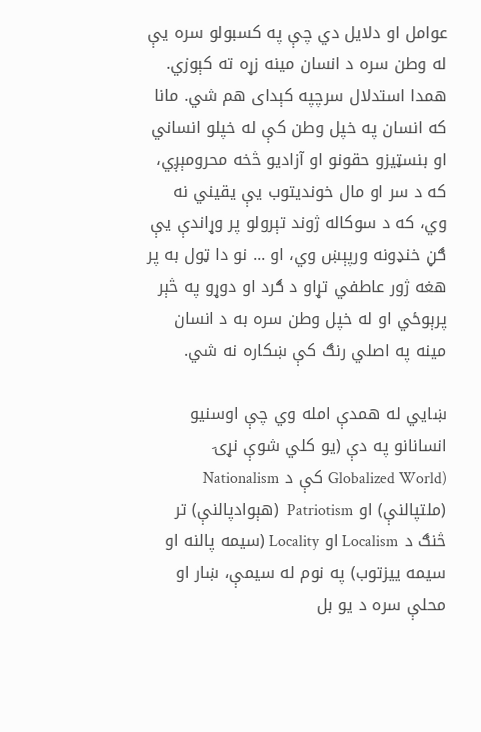عوامل او دلايل دي چې په کسبولو سره یې له وطن سره د انسان مينه زړه ته کېوزي. همدا استدلال سرچپه کېدای هم شي. مانا که انسان په خپل وطن کې له خپلو انساني او بنسټيزو حقونو او آزاديو څخه محرومېږي، که د سر او مال خونديتوب یې یقيني نه وي، که د سوکاله ژوند تېرولو پر وړاندې یې ګڼ خنډونه ورپېښ وي، او ... نو دا ټول به پر هغه ژور عاطفي تړاو د ګرد او دوړو په څېر پرېوځي او له خپل وطن سره به د انسان مينه په اصلي رنګ کې ښکاره نه شي.

ښايي له همدې امله وي‌ چې اوسنيو انسانانو په دې (يو کلي شوې نړۍ (Globalized World کې د Nationalism (ملتپالنې) او Patriotism  (هېوادپالنې) تر څنګ د Localism او Locality (سيمه پالنه او سيمه ییزتوب) په نوم له سيمې، ښار او محلې سره د يو بل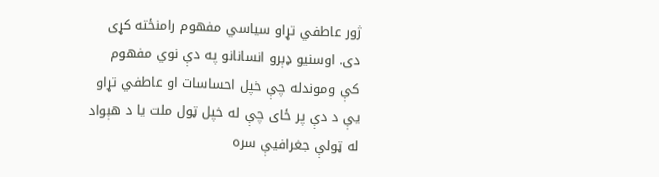ژور عاطفي تړاو سياسي مفهوم رامنځته کړی دی. اوسنيو ډېرو انسانانو په دې نوي مفهوم کې وموندله چې خپل احساسات او عاطفي تړاو یې د دې پر ځای چې له خپل ټول ملت يا د هېواد له ټولې جغرافیې سره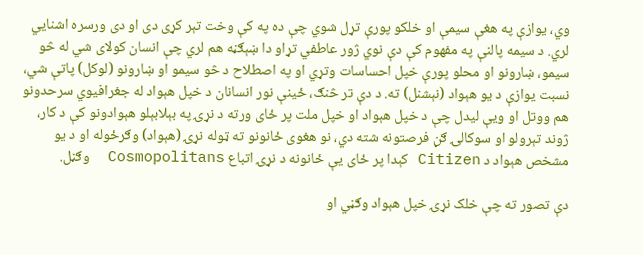وي، يوازې په هغې سيمې او خلکو پورې تړل شوي چې ده په کې وخت تېر کړی دی او دی ورسره اشنايي لري. د سيمه پالنې په مفهوم کې دې نوي ژور عاطفي تړاو دا ښېګڼه هم لري چې انسان کولای شي له څو سيمو، ښارونو او محلو پورې خپل احساسات وتړي او په اصطلاح د څو سيمو او ښارونو (لوکل) پاتې شي، نسبت يوازې د يو هېواد (نېشنل) ته. د دې تر څنګ، ځينې نور انسانان د خپل هېواد له جغرافيوي سرحدونو هم ووتل او ویې ليدل چې د خپل هېواد او خپل ملت پر ځای ورته د نړۍ په بېلابېلو هېوادونو کې د کار، ژوند تېرولو او سوکالۍ ګڼ فرصتونه شته دي، نو هغوی ځانونو ته ټوله نړۍ (هېواد) وګرځوله او د يو مشخص هېواد د Citizen کېدا پر ځای یې ځانونه د نړۍ اتباع Cosmopolitans  وګڼل.

دې تصور ته چې خلک نړۍ خپل هېواد وګڼي او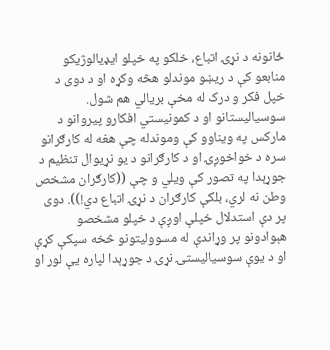ځانونه د نړۍ اتباع، خلکو په خپلو ايډيالوژيکو منابعو کې د ريښو موندلو هڅه وکړه او د دوی د خپل فکر و درک له مخې بريالي هم شول. سوسياليستانو او د کمونيستي افکارو پيروانو د مارکس په ويناوو کې وموندله چې هغه له کارګرانو سره د خواخوږۍ او د کارګرانو د يو نړيوال تنظيم د جوړېدا په تصور کې ويلي و چې ((کارګران مشخص وطن نه لري، بلکې کارګران د نړۍ اتباع دي!)). دوی پر دې استدلال خپلې اوږې د خپلو مشخصو هېوادونو پر وړاندې له مسووليتونو څخه سپکې کړې او د يوې سوسياليستۍ نړۍ د جوړېدا لپاره یې لور او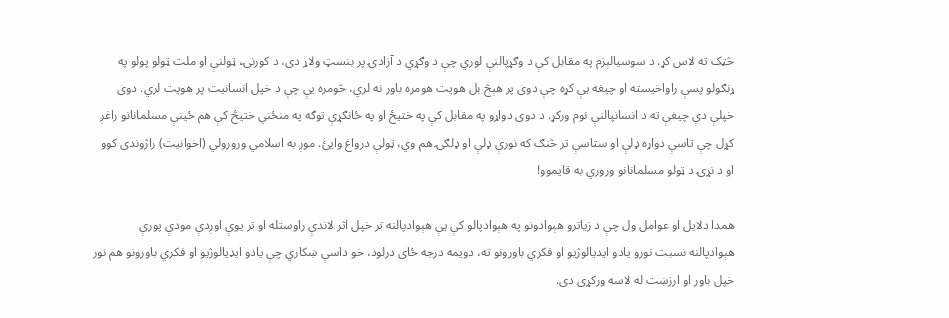څټک ته لاس کړ. د سوسيالېزم په مقابل کې د وګړپالنې لوري چې د وګړي د آزادۍ پر بنسټ ولاړ دی، د کورنۍ، ټولنې او ملت ټولو پولو په ړنګولو پسې راواخيسته او چيغه یې کړه چې دوی پر هېڅ بل هويت هومره باور نه لري، څومره یې چې د خپل انسانيت پر هويت لري. دوی خپلې دې چيغې ته د انسانپالنې نوم ورکړ. د دوی دواړو په مقابل کې په ختيځ او په ځانګړې توګه په منځني ختيځ کې هم ځينې مسلمانانو راغږ کړل چې تاسې دواړه ډلې او ستاسې تر څنګ که نورې ډلې او ډلګۍ هم وي، ټولې درواغ وايئ. موږ به اسلامي ورورولي (اخوانيت) راژوندی کوو او د نړۍ د ټولو مسلمانانو وروري به قايموو!

همدا دلايل او عوامل ول چې د زیاترو هېوادونو په هېوادپالو کې یې هېوادپالنه تر خپل اثر لاندې راوستله او تر يوې اوږدې مودې پورې هېوادپالنه نسبت نورو يادو ايديالوژيو او فکري باورونو ته، دويمه درجه ځای درلود، خو داسې ښکاري چې يادو ايډيالوژيو او فکري باورونو هم نور خپل باور او ارزښت له لاسه ورکړی دی.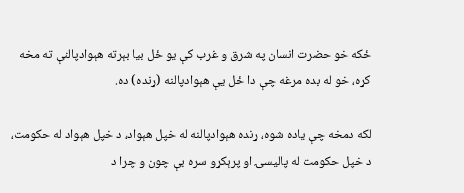ځکه خو حضرت انسان په شرق و غرب کې يو ځل بيا بېرته هېوادپالنې ته مخه کړه، خو له بده مرغه چې دا ځل یې هېوادپالنه (ړنده) ده.

لکه دمخه چې ياده شوه، ړنده هېوادپالنه له خپل هېواد، د خپل هېواد له حکومت، د خپل حکومت له پاليسۍ او پرېکړو سره بې چون و چرا د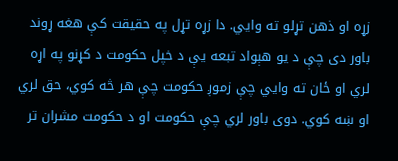زړه او ذهن تړلو ته وايي. دا زړه تړل په حقیقت کې هغه ړوند باور دی چې د يو هېواد تبعه یې د خپل حکومت د کړنو په اړه لري او ځان ته وايي چې زموږ حکومت چې هر څه کوي، حق لري او ښه کوي. دوی باور لري چې حکومت او د حکومت مشران تر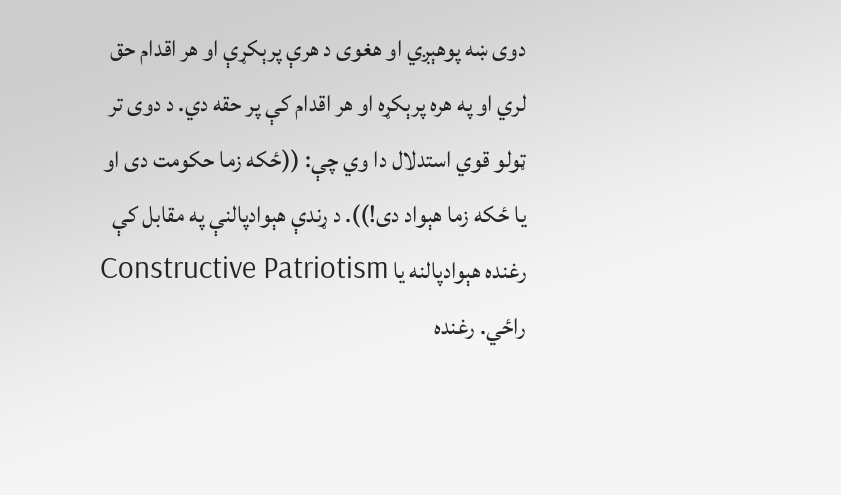دوی ښه پوهېږي او هغوی د هرې پرېکړې او هر اقدام حق لري او په هره پرېکړه او هر اقدام کې پر حقه دي. د دوی تر ټولو قوي استدلال دا وي چې: ((ځکه زما حکومت دی او يا ځکه زما هېواد دی!)). د ړندې هېوادپالنې په مقابل کې رغنده هېوادپالنه يا Constructive Patriotism راځي. رغنده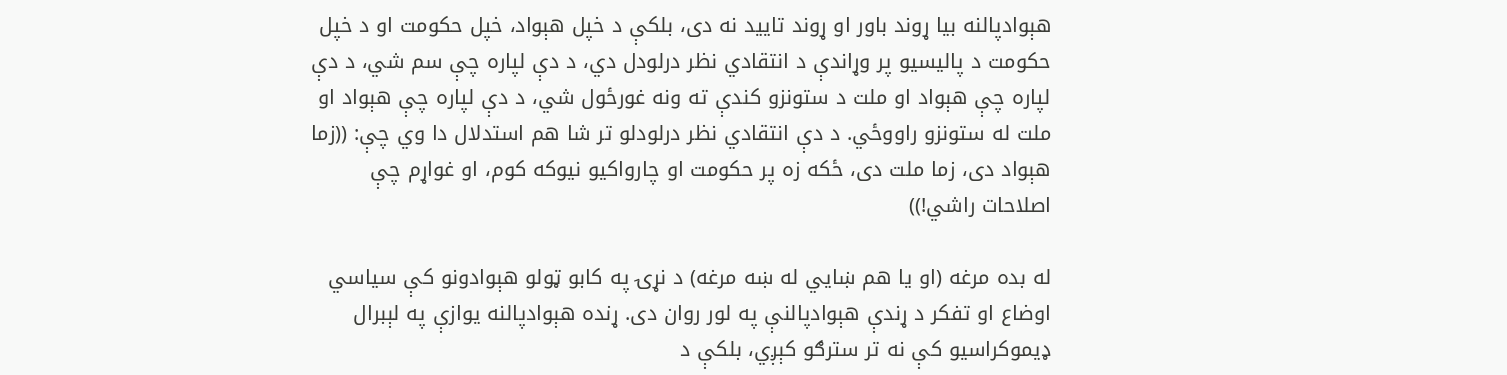هېوادپالنه بيا ړوند باور او ړوند تاييد نه دی، بلکې د خپل هېواد، خپل حکومت او د خپل حکومت د پالیسيو پر وړاندې د انتقادي نظر درلودل دي، د دې لپاره چې سم شي، د دې لپاره چې هېواد او ملت د ستونزو کندې ته ونه غورځول شي، د دې لپاره چې هېواد او ملت له ستونزو راووځي. د دې انتقادي نظر درلودلو تر شا هم استدلال دا وي چې: ((زما هېواد دی، زما ملت دی، ځکه زه پر حکومت او چارواکيو نيوکه کوم، او غواړم چې اصلاحات راشي!))

له بده مرغه (او يا هم ښايي له ښه مرغه) د نړۍ په کابو ټولو هېوادونو کې سياسي اوضاع او تفکر د ړندې هېوادپالنې په لور روان دی. ړنده هېوادپالنه يوازې په لېبرال ډيموکراسيو کې نه تر سترګو کېږي، بلکې د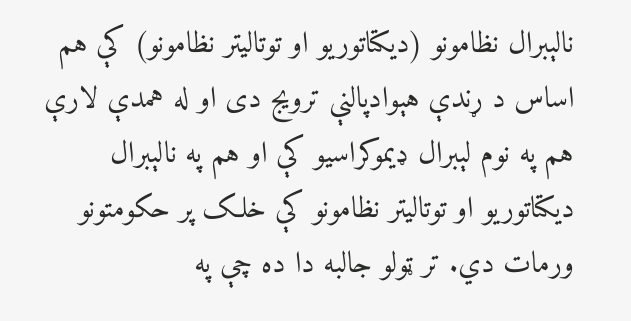نالېبرال نظامونو (ديکتاتوريو او توتاليتر نظامونو) کې هم اساس د ړندې هېوادپالنې ترويج دی او له همدې لارې هم په نوم لېبرال ډيموکراسيو کې او هم په نالېبرال ديکتاتوريو او توتاليتر نظامونو کې خلک پر حکومتونو ورمات دي. تر ټولو جالبه دا ده چې په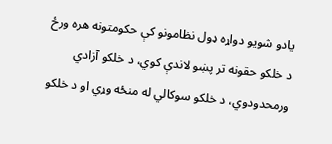يادو شويو دواړه ډول نظامونو کې حکومتونه هره ورځ د خلکو حقونه تر پښو لاندې کوي، د خلکو آزادي ورمحدودوي، د خلکو سوکالي له منځه وړي او د خلکو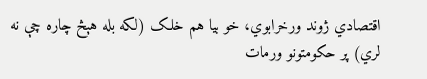اقتصادي ژوند ورخرابوي، خو بيا هم خلک (لکه بله هېڅ چاره چې نه لري) پر حکومتونو ورمات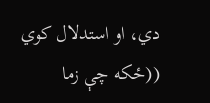دي، او استدلال کوي ((ځکه چې زما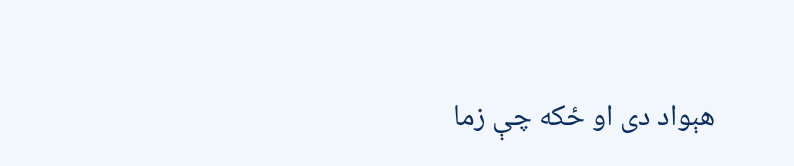هېواد دی او ځکه چې زما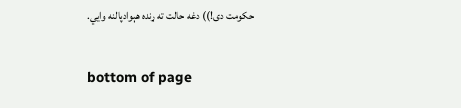حکومت دی!)) دغه حالت ته ړنده هېوادپالنه وايي.

bottom of page